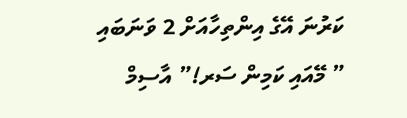ކަރުނަ އޭގެ އިންތިހާއަށް 2 ވަނަބައި
” މޭއައި ކަމިން ސަރ!” އާސިމް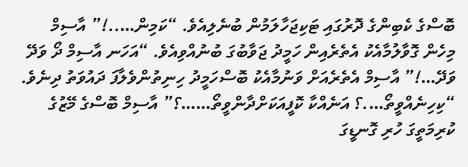ބޮސްގެ ކެބިންގެ ދޮރުގައި ޓަކިޖަހާލަމުން ބުނެލިއެވެ. “ކަމިން…..!” އާސިމް މިހެން ގޮވާލުމާއެކު އެތެރެއިން ހަމީދު ޖަވާބުގަ ބުނުއްވިއެވެ. “އަހަނ އާސިމް ދޯ ވަދޭ ވަދޭ…!” އާސިމް އެތެރެއަށް ވަނުމާއެކު ބޮސްހަމީދު ހިނިތުންވެލާފަ ދައުވަތު ދިނެވެ. “ކިހިނެއްވީތޯ….؟ އަނެއްކާ ކޮފީއަކަށްދާންވީތޯ……؟” އާސިމް ބޮސްގެ މޭޒުގެ ކުރިމަތީގަ ހުރި ގޮނޑީގަ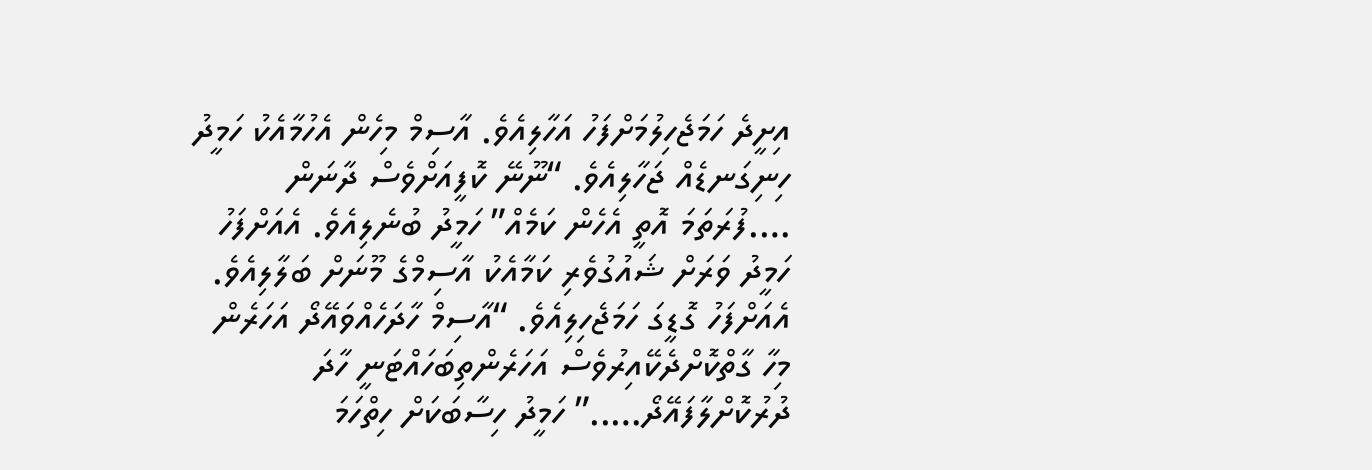އިށީދެ ހަމަޖެހިލުމަށްފަހު އަހާލިއެވެ. އާސިމް މިހެން އެހުމާއެކު ހަމީދު ހިނިގަނޑެއް ޖަހާލިއެވެ. “ނޫނޭ ކޮފީއަށްވެސް ދާނަން ….ފުރަތަމަ އޮތީ އެހެން ކަމެއް” ހަމީދު ބުނެލިއެވެ. އެއަށްފަހު ހަމީދު ވަރަށް ޝައުގުވެރި ކަމާއެކު އާސިމްގެ މޫނަށް ބަލާލިއެވެ. އެއަށްފަހު ގޮޑީގަ ހަމަޖެހިލިއެވެ. “އާސިމް ހާދަހެއްވައޭދޯ އަހަރެން މިހާ ގާތްކޮށްދެކޭއިރުވެސް އަހަރެންތިބަހައްޓަނީ ހާދަ ދުރުކޮށްލާފައޭދޯ…..” ހަމީދު ހިސާބަކަށް ހިތްހަމަ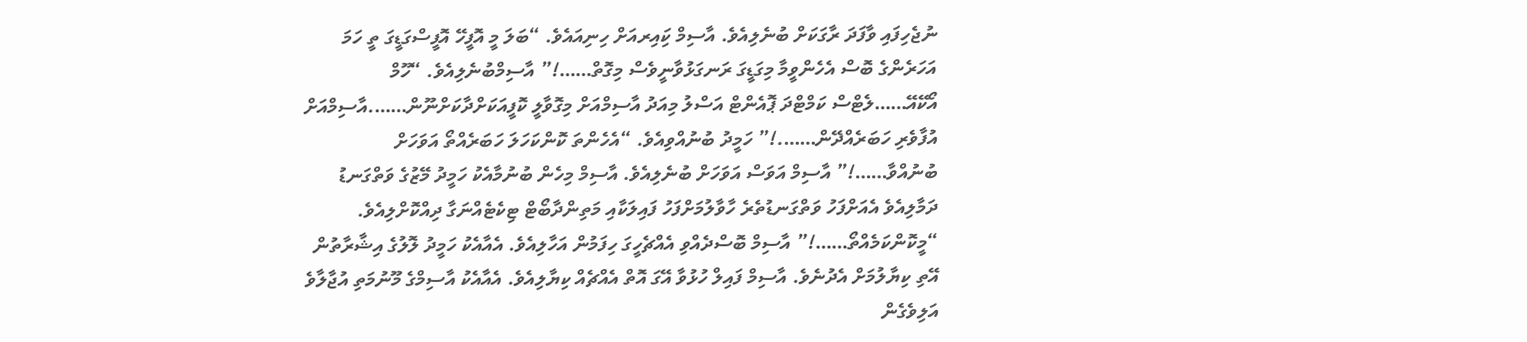ނުޖެހިފައި ވާފަދަ ރާގަކަށް ބުނެލިއެވެ. އާސިމް ކަިއިރއަށް ހިނިއައެވެ. “ބަލަ މީ އޮފީހޭ އޮފީސްގަޑީގަ ތީ ހަމަ އަހަރެންގެ ބޮސް އެހެންވީމާ މިގަޑީގަ ރަނގަޅުވާނީވެސް މިގޮތް……!” އާސިމްބުނެލިއެވެ. “ހޫމް އޯކޭއޭ……ލެޓްސް ކަމްޓްދަ ޕޮއެންޓް އަސްލު މިއަދު އާސިމްއަށް މިގޮވާލީ ކޮފީއަކަށްދާކަށްނޫން…….އާސިމްއަށް އުފާވެރި ހަބަރެއްދޭން…….!” ހަމީދު ބުނުއްވިއެވެ. “އެހެންތަ ކޮންކަހަލަ ހަބަރެއްތޯ އަވަހަށް ބުނުއްވާ……!” އާސިމް އަވަސް އަވަހަށް ބުނެލިއެވެ. އާސިމް މިހެން ބުނުމާއެކު ހަމީދު މޭޒުގެ ވަތްގަނޑު ދަމާލިއެވެ އެއަށްފަހު ވަތްގަނޑުތެރެ ހާވާލުމަށްފަހު ފައިލަކާއި މަތިންދާބޯޓް ޓިކެޓެއްނަގާ ދިއްކޮށްލިއެވެ. “މީކޮންކަމެއްތޯ……!” އާސިމް ބޮސްދެއްވި އެއްޗެހީގަ ހިފަމުން އަހާލިއެވެ. އެއާއެކު ހަމީދު ލޮލުގެ އިޝާރާތުން އޭތި ކިޔާލުމަށް އެދުނެވެ. އާސިމް ފައިލް ހުޅުވާ އޭގަ އޮތް އެއްޗެއް ކިޔާލިއެވެ. އެއާއެކު އާސިމްގެ މޫނުމަތި އުޖާލާވެ އަލިވެގެން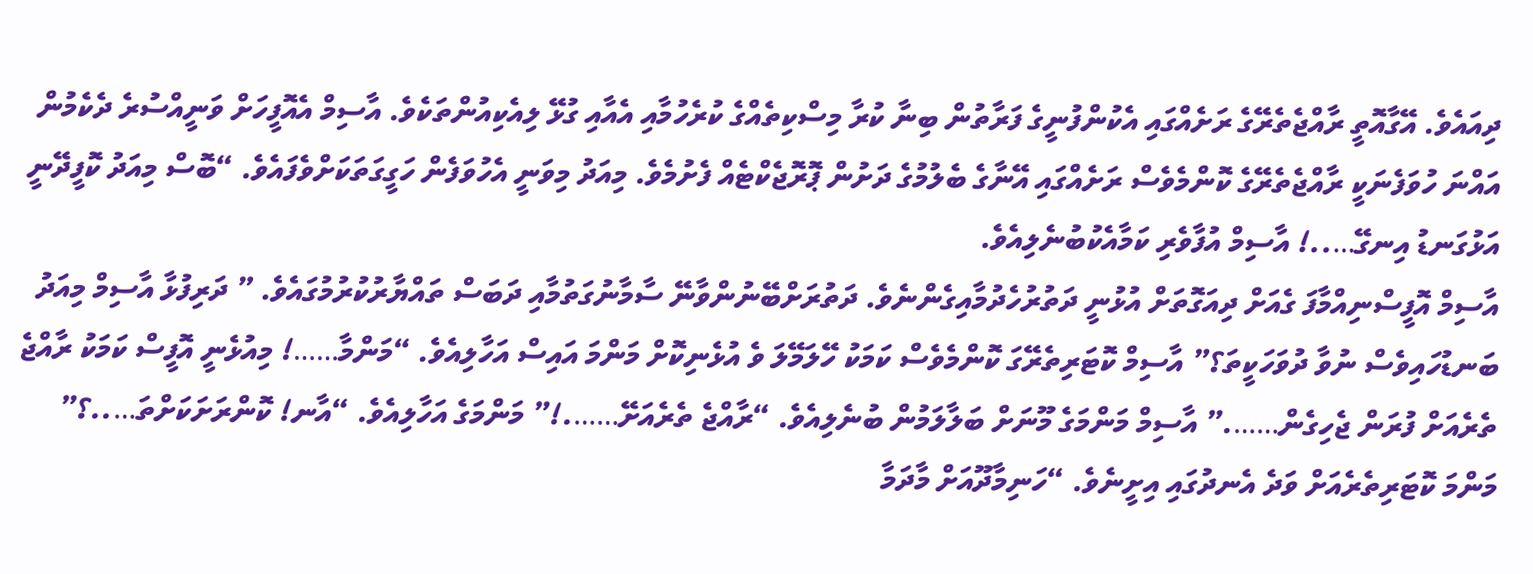ދިއައެވެ. އޭގާއޮތީ ރާއްޖެތެރޭގެ ރަށެއްގައި އެކުންފުނީގެ ފަރާތުން ބިނާ ކުރާ މިސްކިތެއްގެ ކުރެހުމާއި އެއާއި ގުޅޭ ލިއެކިއުންތަކެވެ. އާސިމް އެއޮފީހަށް ވަނީއްސުރެ ދެކެމުން އައްނަ ހުވަފެނަކީ ރާއްޖެތެރޭގެ ކޮންމެވެސް ރަށެއްގައި އޭނާގެ ބެލުމުގެ ދަށުން ޕޮރޮޖެކްޓެއް ފެށުމެވެ. މިއަދު މިވަނީ އެހުވަފެން ހަގީގަތަކަށްވެފައެވެ. “ބޮސް މިއަދު ކޮފީދޭނީ އަޅުގަނޑު އިނގޭ…..! އާސިމް އުފާވެރި ކަމާއެކުބުނެލިއެވެ.
އާސިމް އޮފީސްނިއްމާފަ ގެއަށް ދިއަގޮތަށް އުޅުނީ ދަތުރުހެދުމާއިގެންނެވެ. ދަތުރަށްބޭނުންވާނޭ ސާމާނުގަތުމާއި ދަބަސް ތައްޔާރުކުރުމުގައެވެ. ” ދަރިފުޅާ އާސިމް މިއަދު ބަނޑުހައިވެސް ނުވާ ދުވަހަކީތަ؟” އާސިމް ކޮޓަރިތެރޭގަ ކޮންމެވެސް ކަމަކު ހޭލަމޭލަ ވެ އުޅެނިކޮށް މަންމަ އައިސް އަހާލިއެވެ. “މަންމާ……! މިއުޅެނީ އޮފީސް ކަމަކު ރާއްޖެ ތެރެއަށް ފުރަން ޖެހިގެން…….” އާސިމް މަންމަގެ މޫނަށް ބަލާލަމުން ބުނެލިއެވެ. “ރާއްޖެ ތެރެއަށޭ…….!” މަންމަގެ އަހާލިއެވެ. “އާނ! ކޮންރަށަކަށްތަ…..؟” މަންމަ ކޮޓަރިތެރެއަށް ވަދެ އެނދުގައި އިށީނެވެ. “ހަނިމާދޫއަށް މާދަމާ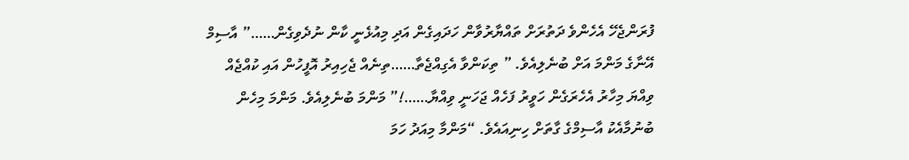ފުރަންޖެހޭ އެހެންވެ ދަތުރަށް ތައްޔާރުވާން ހަދައިގެން އަދި މިއުޅެނީ ކާން ނުދެވިގެން……” އާސިމް އޭނާގެ މަންމަ އަށް ބުނެލިއެވެ. ” ތިކަންވާ އެގިއްޖެތާ……ތިނެއް ޖެހިއިރު އޮފީހުން އައި ކުއްޖެއް ވިއްޔަ މިހާރު އެހެރަގެން ހަވީރު ފަހެއް ޖަހަނީ ވިއްޔާ……!” މަންމަ ބުނެލިއެވެ. މަންމަ މިހެން ބުނުމާއެކު އާސިމްގެ ގާތަށް ހިނިއައެވެ. “މަންމާ މިއަދު ހަމަ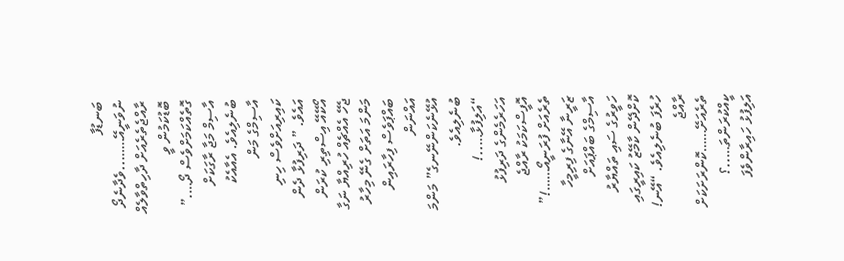ބަނޑުފާ ނުވަނީއޭ……..ވެދާނެދޯ ރާއްޖެތެރެއަށް ދާހިތްވާލެއް ބޮޑުކަމުން ވީ ގޮތެއްކަމަށްވެސް ދޯ….” އާސިމް މަޖާ ރާގަކަށް ބުނެލިއެވެ. އެއާއެކު އާސިމްގެ މަން ކައިރިއަށްވެސް ހިނި އައެވެ. ” ދަރިފުޅާ ދެން އޯކޭއޭ އިސްތިރި ކުރަން ޖެހޭ އެއްޗެއް ހުރިއްޔާ ނަގާ މަންމަ އަތަށް ގެނޭ މިހާރު ބައްޕަވެސް ފިހާރައިން އައްނަން އުޅޭނެކަންނޭނގެ” މަންމަ ބުނެލިއެވެ.
“އަލިފުޅާ…..! އަހަރެމެންގެ ދަރިފުޅު އޮފީސްކަމަކު ރާއްޖެ ތެރެއަށް ފުރަނީއޯ……!” ޒަރީނާ އޭނާގެ ފިރިމީހާ އާސިމްގެ ބައްޕައަށް ހަވީރުގެ ސައި ތައްޔާރު ކޮށްދޭން ކާމޭޒު ކައިރީގައި ހުރެފަ ބުނެލިއެވެ. “އޭނ! ރާއްޖެ ތެރެއަށޭ……ކޮންރަށަކަށް ކީއްކުރަންތަ…..؟ އަލިފުޅު ހައިރާންވެފަ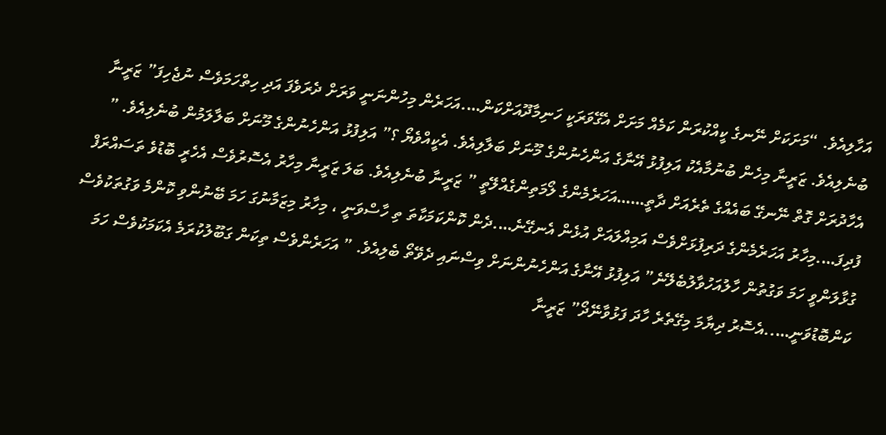އަހާލިއެވެ. “މަށަކަށް ނޭނގެ ކީއްކުރަން ކަމެއް މަށަށް އެގޭވަރަކީ ހަނިމާދޫއަށްކަން….އަހަރެން މިހުންނަނީ ވަރަށް ދެރަވެފަ އަދި ހިތްހަމަވެސް ނުޖެހިފަ” ޒަރީނާ ބުނެލިއެވެ. ޒަރީނާ މިހެން ބުނުމާއެކު އަލިފުޅު އޭނާގެ އަންހެނުންގެ މޫނަށް ބަލާލިއެވެ. އެކީއްވެޔޯ ؟” އަލިފުޅު އަންހެނުންގެ މޫނަށް ބަލާލަމުން ބުނެލިއެވެ. ” އެހާދުރަށް ގޮތް ނޭނގޭ ބައެއްގެ ތެރެއަށް ދާތީ……އަހަރެމެންގެ ލޯމަތިންގެއްލޭތީ ” ޒަރީނާ ބުނެލިއެވެ. ބަލަ ޒަރީނާ މިހާރު އެސޮރުވެސް އެހެރީ ބޮޑުވެ ތަސައްރަފް ފުދިފަ….މިހާރު އަހަރެމެންގެ ދަރިފުޅަށްވެސް އަމިއްލައަށް އުޅެން އެނގޭނެ….ދެން ކޮންކަމަކާތަ ތި ހާސްވަނީ ، މިހާރު މިޒަމާނުގަ ހަމަ ބޭނުންވި ކޮންމެ ވަގުތަކުވެސް ގުޅާލަންވީ ހަމަ ވަގުތުން ހާލުއަހުވާލުބެލޭނެ” އަލިފުޅު އޭނާގެ އަންހެނުންނަށް ވިސްނައި ދެވޭތޯ ބެލިއެވެ. ” އަހަރެންވެސް ތިކަން ގަބޫލުކުރަމެ އެކަމަކުވެސް ހަމަ ކަންބޮޑުވަނީ…..އެސޮރު ދިޔާމަ މިގޭތެރެ ހާދަ ފަޅުވާނޭދޯ” ޒަރީނާ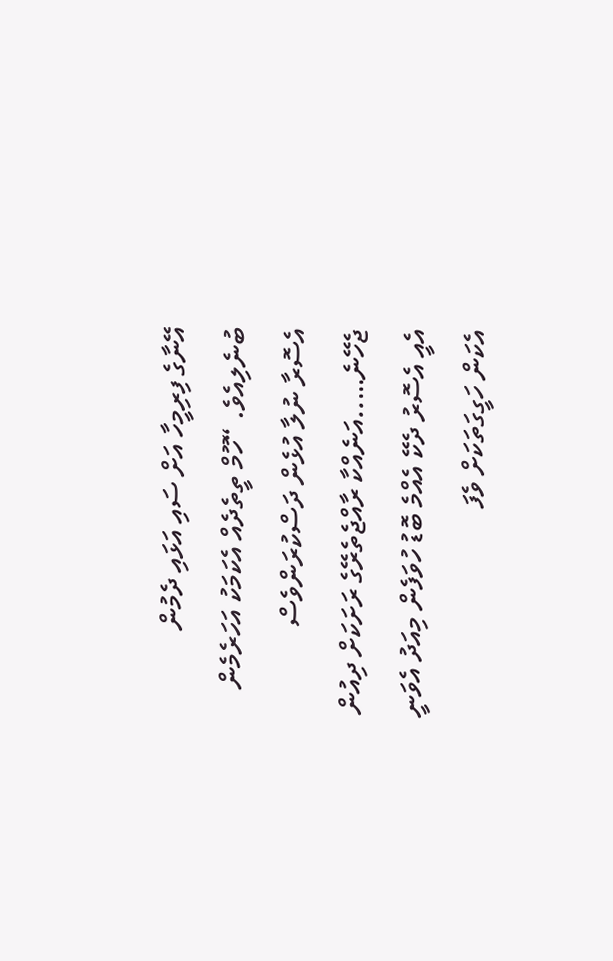އޭނާގެ ފިރިމީހާ އަށް ސައި އަޅައި ދެމުން ބުނެލިއެވެ. “ހޫމް ތީތެދެއް އެކަމަކު އަހަރެމެން އެސޮރާ ނުލާ އުޅެން ދަސްކުރަންވެސް ޖެހޭނެ…..އަނެއްކާ ރާއްޖެތެރޭގެ ރަށަކަށް ދިއުން އެއީ އެސޮރު ދެކޭ އެއްމެ ބޮޑު ހުވަފެން މިއަދު އެވަނީ އެކަން ހަގީގަތަކަށް ވެފަ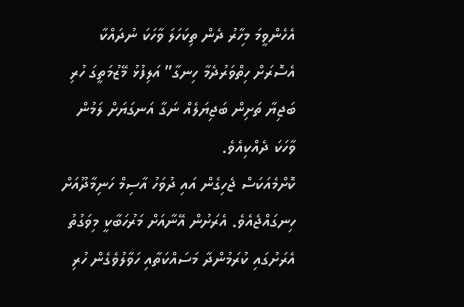އެހެންވީމަ މިހާރު ދެން ތިކަހަލަ ވާހަކަ ނުދައްކާ އެސޮރަށް ހިތްވަރުދެމާ ހިނގާ” އަލިފުޅު މޭޒުމަތީގަ ހުރި ބަޖިޔާ ތަށިން ބަޖިޔަލެއް ނަގާ އަނގަޔަށް ލަމުން ވާހަކަ ދެއްކިއެވެ.
ކޮށްމެއަކަސް ޖެހިގެން އައި ދުވަހު އާސިމް ހަނިމާދޫއަށް ހިނގައްޖެއެވެ. އެރަށުން އޭނާއަށް މަރުހަބާކީ މިވަގުތު އެރަށުގައި ކުރަމުންދާ މަސައްކަތާއި ހަވާލުވެގެން ހުރި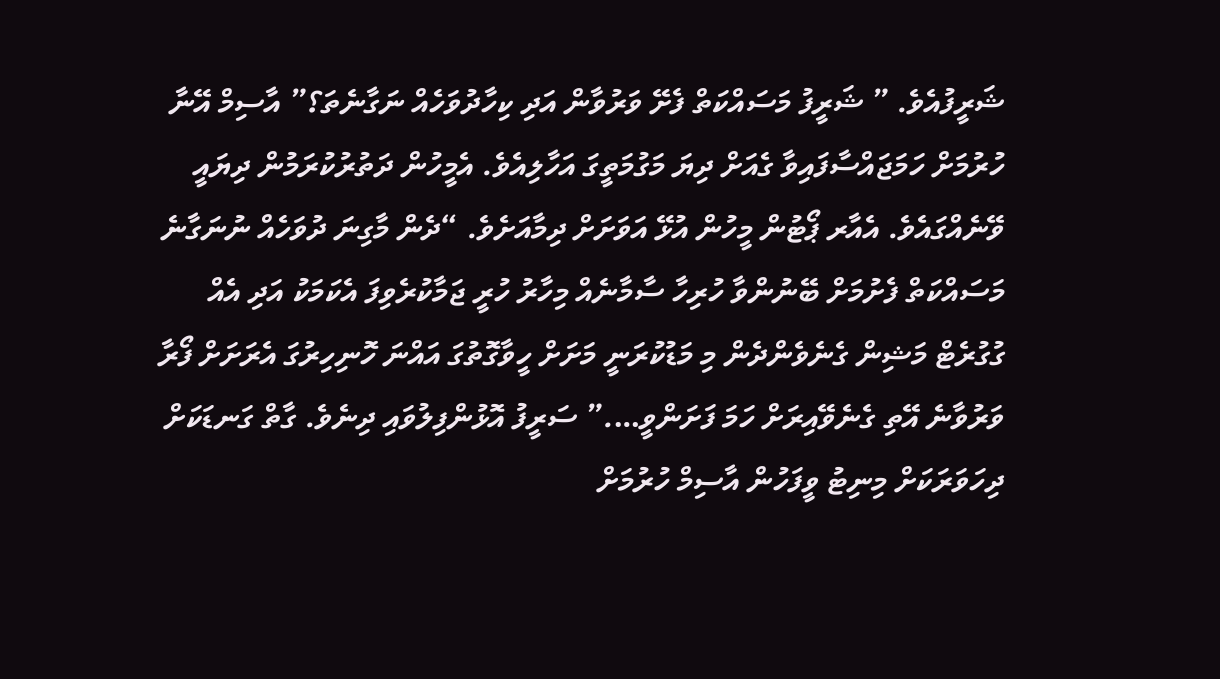ޝަރީފުއެވެ. ” ޝަރީފު މަސައްކަތް ފެށޭ ވަރުވާން އަދި ކިހާދުވަހެއް ނަގާނެތަ؟” އާސިމް އޭނާ ހުރުމަށް ހަމަޖައްސާފައިވާ ގެއަށް ދިޔަ މަގުމަތީގަ އަހާލިއެވެ. އެމީހުން ދަތުރުކުރަމުން ދިޔައީ ވޭނެއްގައެވެ. އެއާރ ޕޯޓުން މީހުން އުޅޭ އަވަށަށް ދިމާއަށެވެ. “ދެން މާގިނަ ދުވަހެއް ނުނަގާނެ މަސައްކަތް ފެށުމަށް ބޭނުންވާ ހުރިހާ ސާމާނެއް މިހާރު ހުރީ ޖަމާކުރެވިފަ އެކަމަކު އަދި އެއް ގުގުރެޓް މަޝިން ގެނެވެންދެން މި މަޑުކުރަނީ މަށަށް ހީވާގޮތުގަ އައްނަ ހޮނިހިރުގަ އެރަށަށް ފޯރާ ވަރުވާނެ އޭތި ގެނެވޭއިރަށް ހަމަ ފަށަންވީ….” ސަރީފު އޮޅުންފިލުވައި ދިނެވެ. ގާތް ގަނޑަކަށް ދިހަވަރަކަށް މިނިޓު ވީފަހުން އާސިމް ހުރުމަށް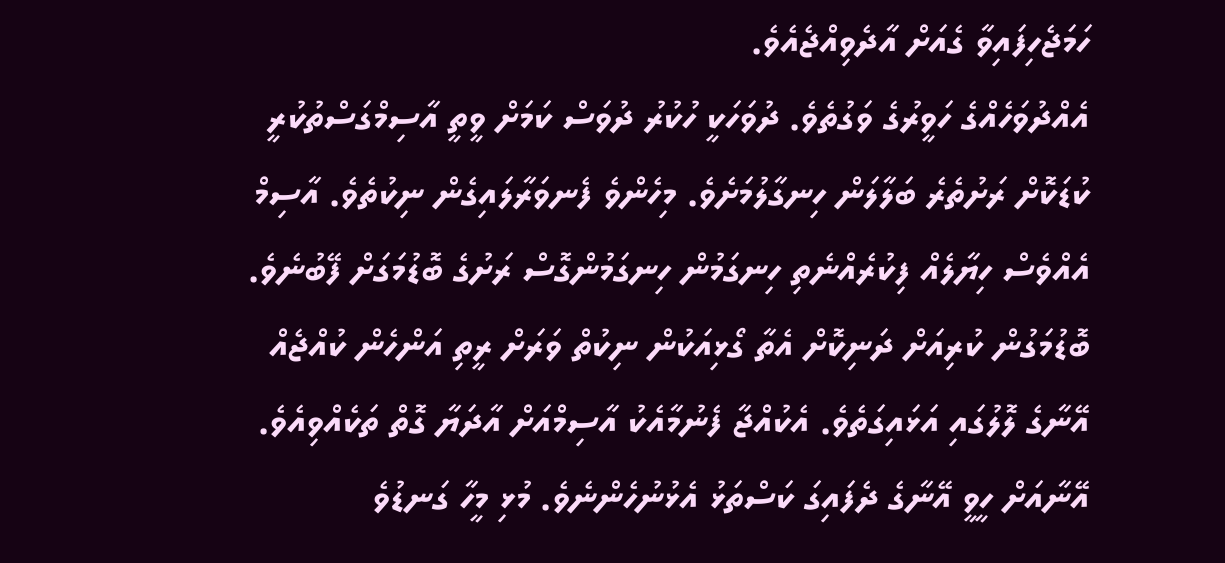ހަމަޖެހިފައިވާ ގެއަށް އާދެވިއްޖެއެވެ.
އެއްދުވަހެއްގެ ހަވީރުގެ ވަގުތެވެ. ދުވަހަކީ ހުކުރު ދުވަސް ކަމަށް ވީތީ އާސިމްގަސްތުކުރީ ކުޑަކޮށް ރަށުތެރެ ބަލާލަން ހިނގާލުމަށެވެ. މިހެންވެ ފެނވަރާލައިގެން ނިކުތެވެ. އާސިމް އެއްވެސް ހިޔާލެއް ފިކުރެއްނެތި ހިނގަމުން ހިނގަމުންގޮސް ރަށުގެ ބޮޑުމަގަށް ފޭބުނެވެ. ބޮޑުމަގުން ކުރިއަށް ދަނިކޮށް އެތާ ގޯޅިއަކުން ނިކުތް ވަރަށް ރީތި އަންހެން ކުއްޖެއް އޭނާގެ ލޮލުގައި އަޅައިގަތެވެ. އެކުއްޖާ ފެނުމާއެކު އާސިމްއަށް އާދަޔާ ގޮތް ތަކެއްވިއެވެ. އޭނާއަށް ހީވީ އޭނާގެ ދެފައިގަ ކަސްތަޅު އެޅުނުހެންނެވެ. މުޅި މީހާ ގަނޑުވެ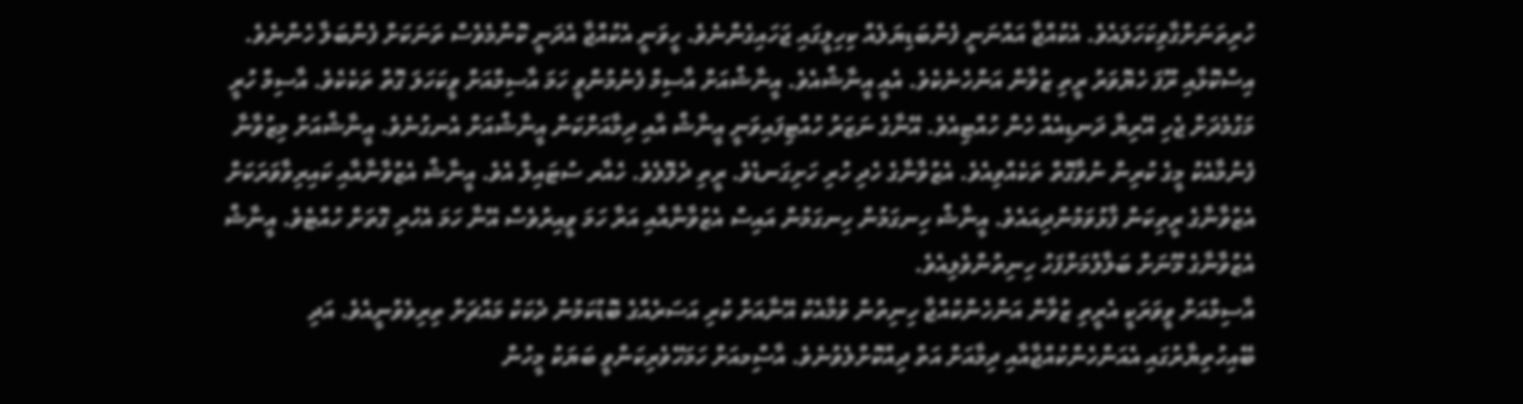ހުރިތަނަށްގާވިކަހަލައެވެ. އެކުއްޖާ އައްނަނީ ފެންބަޑިޔަލެއް ކިހިލީގައި ޖަހައިގެންނެވެ. ހީވަނީ އެކުއްޖާ އެދަނީ ކޮންމެވެސް ތަނަކަށް ފެންބަލާ ހެންނެވެ. އިސްކޮޅާއި ރޫފަ ހެޔޮވަރު ރީތި ޒުވާން އަންހެނެކެވެ. އެއީ އީނާޝްއެވެ. އީނާޝްއަށް އާސިމް ފެނުމުންވީ ހަމަ އާސިމްއަށް ވީކަހަލަ ގޮތް ތަކެކެވެ. އާސިމް ހުރީ މަގުމެދަށް ޖެހި އޭރިޔާ ދަނޑިއެއް ހެން ހުއްޓިއެވެ. އޭނާގެ ނަޒަރު ހުއްޓިފައިވަނީ އީނާޝް އާއި ދިމާއަށްކަން އީނާޝްއަށް އެނގުނެވެ. އީނާޝްއަށް މިޒުވާނާ ފެނުމާއެކު މީގެ ކުރިން ނުވާގޮތް ތަކެއްވިއެވެ. އެޒުވާނާގެ ހެދި ހުރި ހަށިގަނޑެވެ. ރީތި ދެލޮލެވެ. ހެއާރ ސުޓައިލް އެވެ. އީނާޝް އެޒުވާނާއާއި ކައިރިވާވަރަކަށް އެޒުވާނާގެ ރީތިކަން ފާޅުވަމުންދިއައެވެ. އީނާޝް ހިނގަމުން ހިނގަމުން އައިސް އެޒުވާނާއާއި އަރާ ހަމަ ވީއިރުވެސް އޭނާ ހަމަ އެހުރި ގޮތަށް ހުއްޓެވެ. އީނާޝް އެޒުވާނާގެ މޫނަށް ބަލާލުމަށްފަހު ހިނިތުންވެލިއެވެ.
އާސިމްއަށް ވީވަރަކީ އެރީތި ޒުވާން އަންހެންކުއްޖާ ހިނިތުން ވުމާއެކު އޭނާއަށް ކުރި އަސަރެއްގެ ބޮޑުކަމުން ދެކަކު މައްޗަށް ތިރިވެވުނީއެވެ. އަދި ބޭއިހުތިޔާރުގައި އެއަންހެންކުއްޖާއާއި ދިމާއަށް އަތް ދިއްކޮށްލެވުނެވެ. އާސިްމއަށް ހަމަހޭވެރިކަންވީ ބަޔަކު މީހުން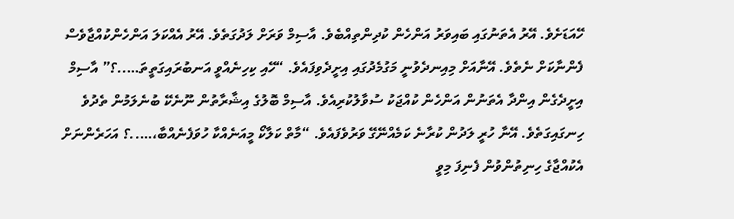ހޭއަޑަށެވެ. އޭރު އެތަނުގައި ބައިވަރު އަންހެން ކުދިންތިއްބެވެ. އާސިމް ވަރަށް ލަދުގަތެވެ. އޭރު އެއްކަލަ އަންހެންކުއްޖާވެސް ފެންނާކަށް ނެތެވެ. އޭނާއަށް މިއިނދެވުނީ މަގުމެދުގައި އިށީދެވިފައެވެ. “ހޭއި ކިހިނެއްވީ އަނބުރައިގަތީތަ…..؟” އާސިމް އިށީދެގެން އިންދާ އެތަނުން އަންހެން ކުއްޖަކު ސުވާލުކުރިއެވެ. އާސިމް ބޮލުގެ އިޝާރާތުން ނޫނެކޭ ބުނެލަމުން ތެދުވެ ހިނގައިގަތެވެ. އޭނާ ހުރީ ލަދުން ކުރާނެ ކަމެއްނޭގޭ ވަރުވެފައެވެ. “މާތް ކަލާކޯ މީއަނެއްކާ ހުވަފެނެއްބާ،…..؟ އަހަރެންނަށް އެކުއްޖާގެ ހިނިތުންވުން ފެނިފަ މިވީ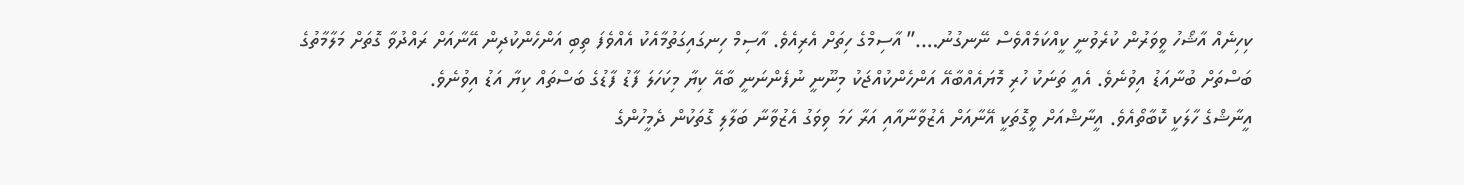ކިހިނެއް އާޝޯހު ވީވަރުން ކުރެވުނީ ކީއްކަމެއްވެސް ނޭނގުނު….” އާސިމްގެ ހިތަށް އެރިއެވެ. އާސިމް ހިނގައިގަތުމާއެކު އެއްވެފަ ތިބި އަންހެންކުދިން އޭނާއަށް ރައްދުވާ ގޮތަށް މަލާމާތުގެ ބަސްތަށް ބުނާއަޑު އިވުނެވެ. އެއީ ތަނަކު ހުރި މޮޔައެއްބާއޭ އަންހެންކުއްޖަކު މިނޫނީ ނުފެންނަނީ ބާއޭ ކިޔާ މިކަހަލަ ފާޑު ފާޑުގެ ބަސްތައް ކިޔާ އަޑު އިވުނެވެ.
އީނާޝްގެ ހާލަކީ ކޮބާތޯއެވެ. އީނާޝްއަށް ވީގޮތަކީ އޭނާއަށް އެޒުވާނާއާއި އަރާ ހަމަ ވިވަގު އެޒުވާނާ ބަލާލި ގޮތަކުން ދެމީހުންގެ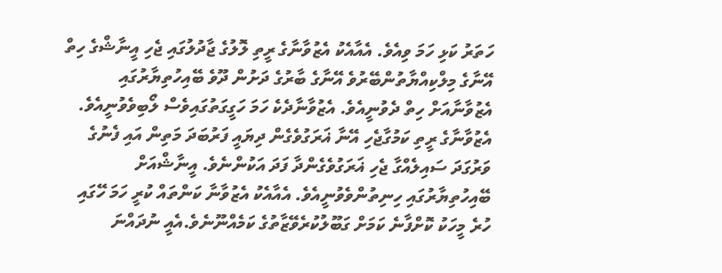ހަތަރު ކަޅި ހަމަ ވިއެވެ. އެއާއެކު އެޒުވާނާގެ ރީތި ލޮލުގެ ޖާދުލުގައި ޖެހި އީނާޝްގެ ހިތް އޭނާގެ މިލްކިއްޔާތުންބޭރުވެ އޭނާގެ ބާރުގެ ދަށުން ދޫވެ ބޭއިހުތިޔާރުގައި އެޒުވާނާއަށް ހިތް ދެވުނީއެވެ. އެޒުވާނާދެކެ ހަމަ ހަގީގަތުގައިވެސް ލޯބިވެވުނީއެވެ. އެޒުވާނާގެ ރީތި ކަމުގާޖެހި އޭނާ ޣަރަގުވެގެން ދިޔައީ ފަރުބަދަ މަތިން އައި ފެނުގެ ވަރުގަދަ ސައިލެއްގާ ޖެހި ޣަރަގުވެގެންދާ ފަދަ އަކުންނެވެ. އީނާޝްއަށް ބޭއިހުތިޔާރުގައި ހިނިތުންވެވުނީއެވެ. އެއާއެކު އެޒުވާނާ ކަންތައް ކުރީ ހަމަ ހޭގައި ހުރެ މީހަކު ކޮށްފާނެ ކަމަށް ގަބޫލުކުރެވޭޒާތުގެ ކަމެއްނޫނެވެ.އެއީ ނުދައްނަ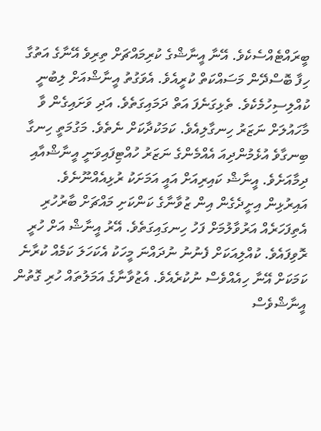ބީރައްޓެއްސެކެވެ. އޭނާ އީނާޝްގެ ކުރިމައްޗަށް ތިރިވެ އޭނާގެ އަތުގާ ހިފާ ބޮސްދޭން މަސައްކަތް ކުރީއެވެ. އެވަގުތު އީނާޝްއަށް ލިބުނީ ކުއްލިސިހުމެކެވެ. ތެޅިގަނެފަ އަތް ދަމައިގަތެވެ. އަދި ވަށައިގެން ވާ މާހައުލަށް ނަޒަރު ހިނގާލިއެވެ. ކަމަކުދާކަށް ނެތެވެ. މަގުމަތީ ހިނގާ ބިނގާވެ އުޅެމުންދިއަ އެއްމެންގެ ނަޒަރު ހުއްޓިފައިވަނީ އީނާޝްއާއި ދިމާއަށެވެ. އީނާޝް ކައިރިއަށް އައީ އަމަށަކު ރުޅިއެއްނޫނެވެ. އައިރުޅިން އިށީދެގެން އިން ޒުވާނާގެ ކަންކަށި މައްޗަށް ބާރުހުރި އެތިފަހަރެއް އަރުވާލުމަށް ފަހު ހިނގައިގަތެވެ. އޭރު އީނާޝް އަށް ހުރީ ރޮވިފައެވެ. ކުއްލިއަކަށް ފެނުނު ނުދައްނަ މީހަކު އެކަހަލަ ކަމެއް ކުރާނެ ކަމަކަށް އޭނާ ހިއެއްވެސް ނުކުރެއެވެ. އެޒުވާނާގެ އަމަލުތައް ހުރި ގޮތުން އީނާޝްވެސް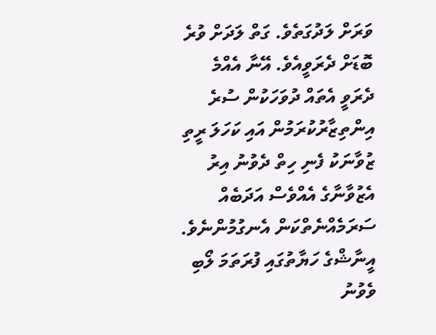ވަރަށް ލަދުގަތެވެ. ގަތް ލަދަށް ވުރެ ބޮޑަށް ދެރަވީއެވެ. އޭނާ އެއްމެ ދެރަވީ އެތައް ދުވަހަކުން ސުރެ އިންތިޒާރުކުރަމުން އައި ކަހަލަ ރީތި ޒުވާނަކު ފެނި ހިތް ދެވުނު އިރު އެޒުވާނާގެ އެއްވެސް އަދަބެއް ސަރަމެއްނެތްކަން އެނގުމުންނެވެ. އީނާޝްގެ ހަޔާތުގައި ފުރަތަމަ ލޯބި ވެވުނު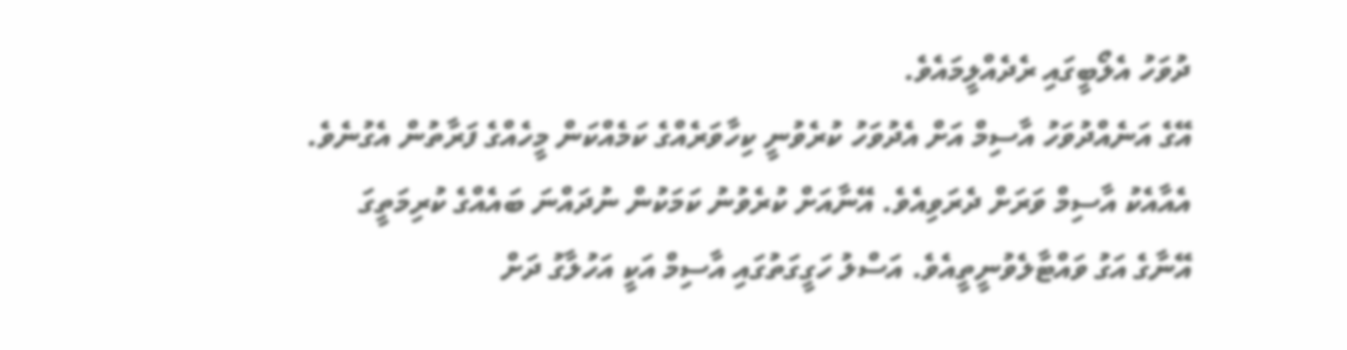ދުވަހު އެލޯބީގައި ރެދެއްލީމައެވެ.
އޭގެ އަނެއްދުވަހު އާސިމް އަށް އެދުވަހު ކުރެވުނީ ކިހާވަރެއްގެ ކަމެއްކަން މީހެއްގެ ފަރާތުން އެގުނެވެ. އެއާއެކު އާސިމް ވަރަށް ދެރަވިއެވެ. އޭނާއަށް ކުރެވުނު ކަމަކުން ނުދައްނަ ބައެއްގެ ކުރިމަތީގަ އޭނާގެ އަގު ވައްޓާލެވުނީތީއެވެ. އަސްލު ހަގީގަތުގައި އާސިމް އަކީ އަހުލާގު ދަށް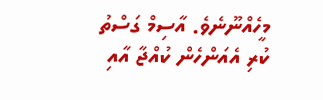މީހެއްނޫނެވެ. އާސިމް ގަސްތު ކުރި އެއަންހެން ކުއްޖާ އާއި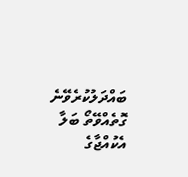ބައްދަލުކުރެވޭނެ ގޮތެއްވޭތޯ ބަލާ އެކުއްޖާގެ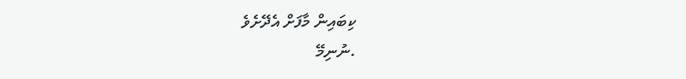ކިބައިން މާފަށް އެދޭށެވެ
.ނުނިމޭ